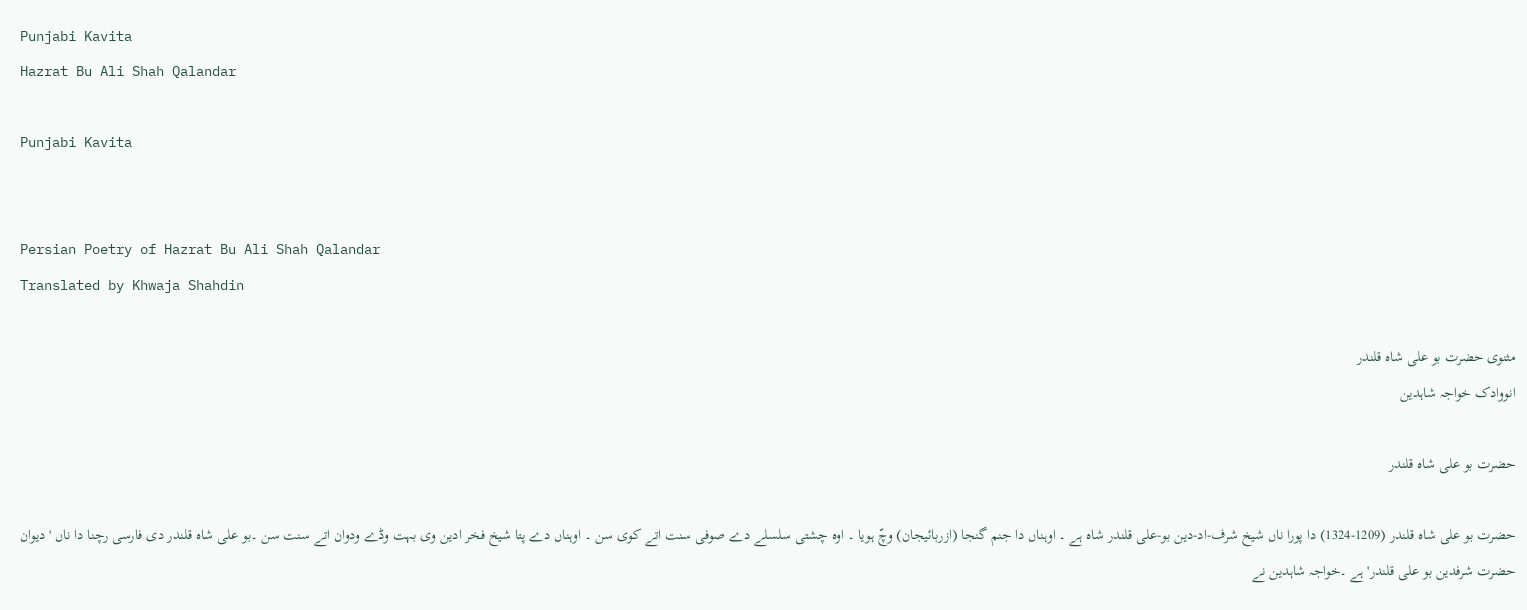Punjabi Kavita
Hazrat Bu Ali Shah Qalandar

Punjabi Kavita


Persian Poetry of Hazrat Bu Ali Shah Qalandar
Translated by Khwaja Shahdin

مثنوی حضرت بو علی شاہ قلندر
انووادک خواجہ شاہدین

حضرت بو علی شاہ قلندر

حضرت بو علی شاہ قلندر (1209-1324) دا پورا ناں شیخ شرف-اد-دین بو-علی قلندر شاہ ہے ۔ اوہناں دا جنم گنجا (ازربائیجان) وچّ ہویا ۔ اوہ چشتی سلسلے دے صوفی سنت اتے کوی سن ۔ اوہناں دے پتا شیخ فخر ادین وی بہت وڈے ودوان اتے سنت سن ۔بو علی شاہ قلندر دی فارسی رچنا دا ناں 'دیوان حضرت شرفدین بو علی قلندر' ہے ۔خواجہ شاہدین نے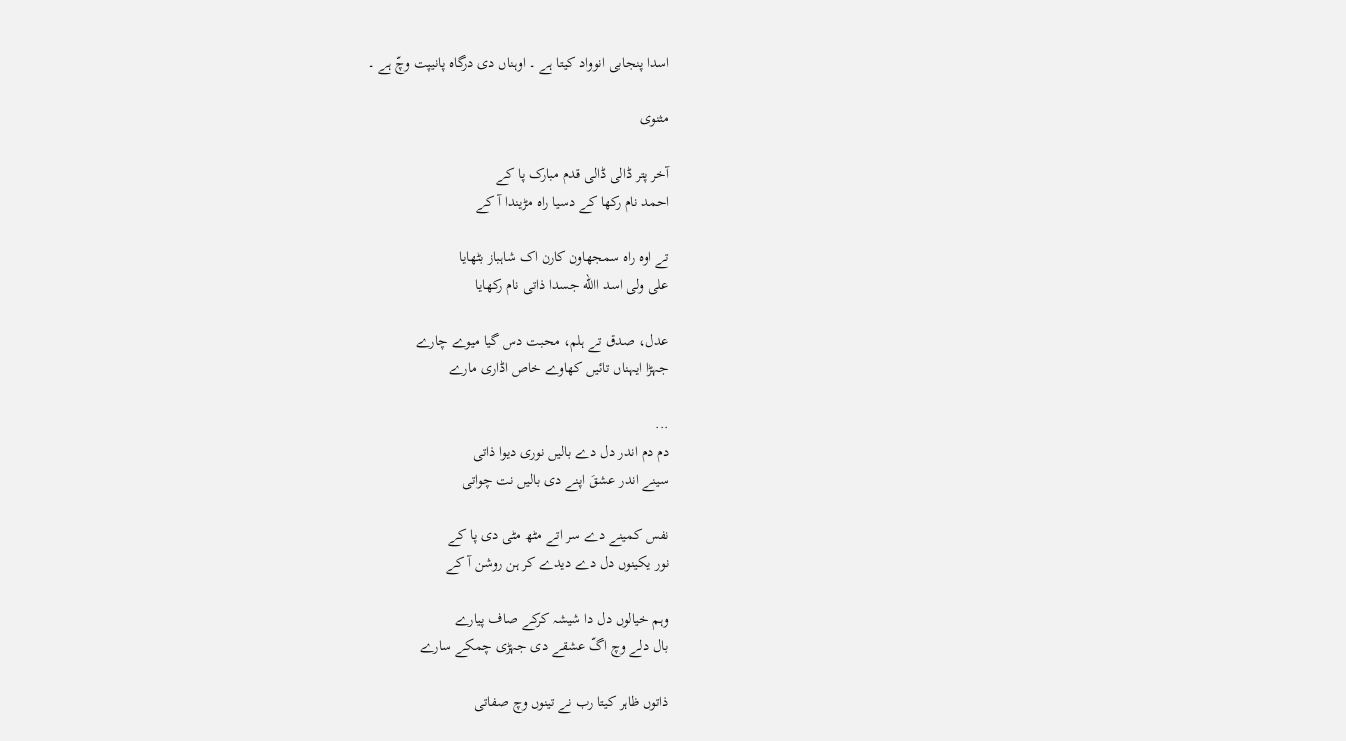اسدا پنجابی انوواد کیتا ہے ۔ اوہناں دی درگاہ پانیپت وچّ ہے ۔

مثنوی

آخر پتر ڈالی ڈالی قدم مبارک پا کے
احمد نام رکھا کے دسیا راہ مڑیندا آ کے

تے اوہ راہ سمجھاون کارن اک شاہباز بٹھایا
علی ولی اسد االله جسدا ذاتی نام رکھایا

عدل، صدق تے ہلم، محبت دس گیا میوے چارے
جہڑا ایہناں تائیں کھاوے خاص اڈاری مارے

...
دم دم اندر دل دے بالیں نوری دیوا ذاتی
سینے اندر عشقَ اپنے دی بالیں نت چواتی

نفس کمینے دے سر اتے مٹھ مٹی دی پا کے
نور یکینوں دل دے دیدے کر ہن روشن آ کے

وہم خیالوں دل دا شیشہ کرکے صاف پیارے
بال دلے وچ اگّ عشقے دی جہڑی چمکے سارے

ذاتوں ظاہر کیتا رب نے تینوں وچ صفاتی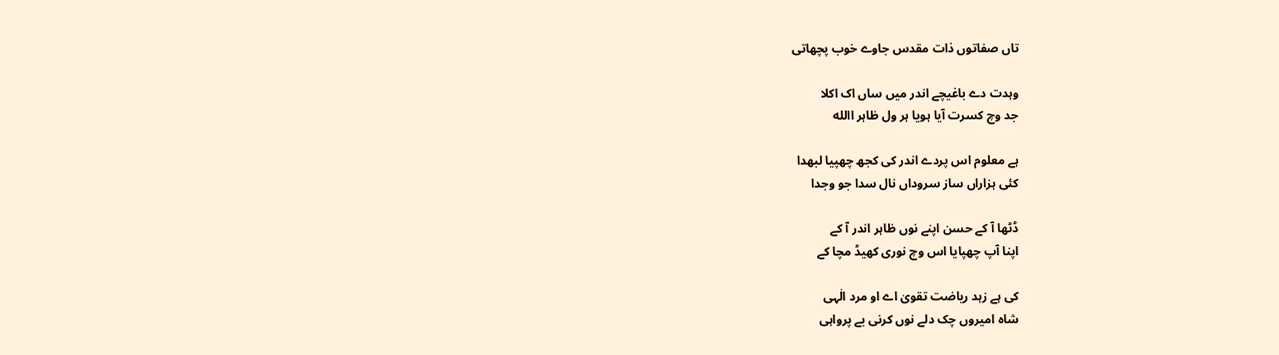تاں صفاتوں ذات مقدس جاوے خوب پچھاتی

وہدت دے باغیچے اندر میں ساں اک اکلا
جد وچ کسرت آیا ہویا ہر ول ظاہر االله

ہے معلوم اس پردے اندر کی کجھ چھپیا لبھدا
کئی ہزاراں ساز سروداں نال سدا جو وجدا

ڈٹھا آ کے حسن اپنے نوں ظاہر اندر آ کے
اپنا آپ چھپایا اس وچ نوری کھیڈ مچا کے

کی ہے زہد ریاضت تقویٰ اے او مرد الٰہی
شاہ امیروں چک دلے نوں کرنی بے پرواہی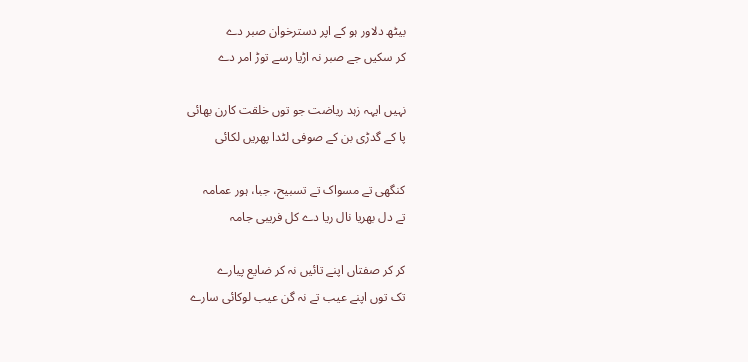بیٹھ دلاور ہو کے اپر دسترخوان صبر دے
کر سکیں جے صبر نہ اڑیا رسے توڑ امر دے

نہیں ایہہ زہد ریاضت جو توں خلقت کارن بھائی
پا کے گدڑی بن کے صوفی لٹدا پھریں لکائی

کنگھی تے مسواک تے تسبیح، جبا، ہور عمامہ
تے دل بھریا نال ریا دے کل فریبی جامہ

کر کر صفتاں اپنے تائیں نہ کر ضایع پیارے
تک توں اپنے عیب تے نہ گن عیب لوکائی سارے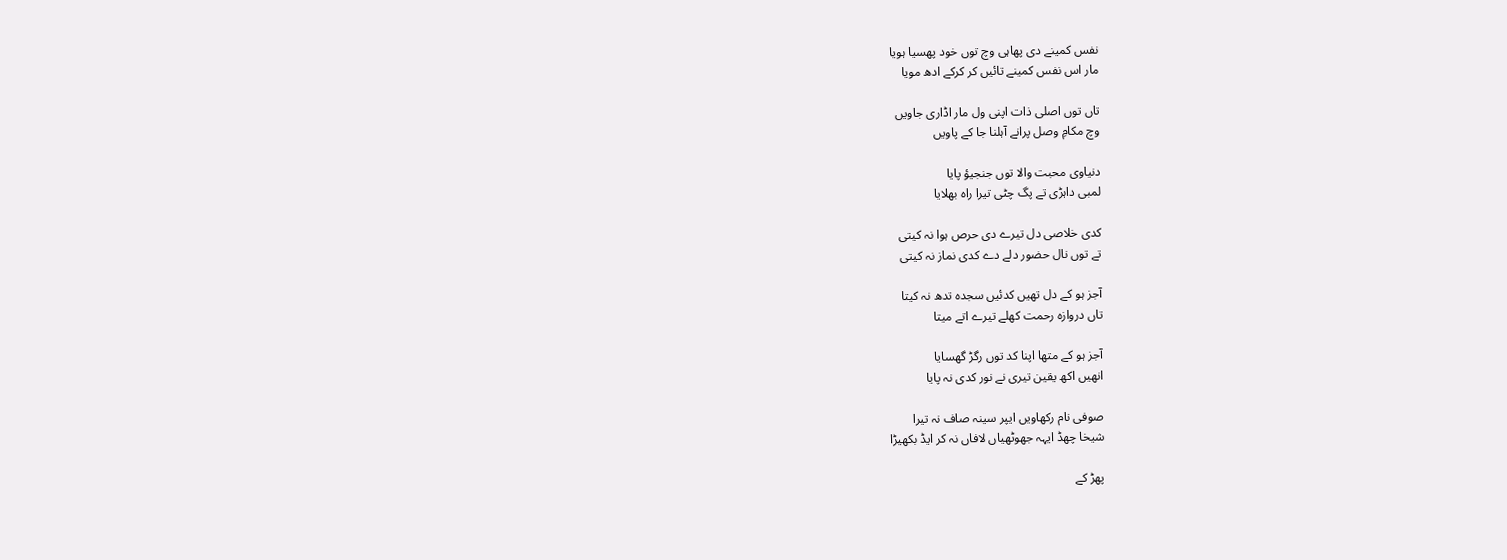نفس کمینے دی پھاہی وچ توں خود پھسیا ہویا
مار اس نفس کمینے تائیں کر کرکے ادھ مویا

تاں توں اصلی ذات اپنی ول مار اڈاری جاویں
وچ مکامِ وصل پرانے آہلنا جا کے پاویں

دنیاوی محبت والا توں جنجیؤ پایا
لمبی داہڑی تے پگ چٹی تیرا راہ بھلایا

کدی خلاصی دل تیرے دی حرص ہوا نہ کیتی
تے توں نال حضور دلے دے کدی نماز نہ کیتی

آجز ہو کے دل تھیں کدئیں سجدہ تدھ نہ کیتا
تاں دروازہ رحمت کھلے تیرے اتے میتا

آجز ہو کے متھا اپنا کد توں رگڑ گھسایا
انھیں اکھ یقین تیری نے نور کدی نہ پایا

صوفی نام رکھاویں ایپر سینہ صاف نہ تیرا
شیخا چھڈ ایہہ جھوٹھیاں لافاں نہ کر ایڈ بکھیڑا

پھڑ کے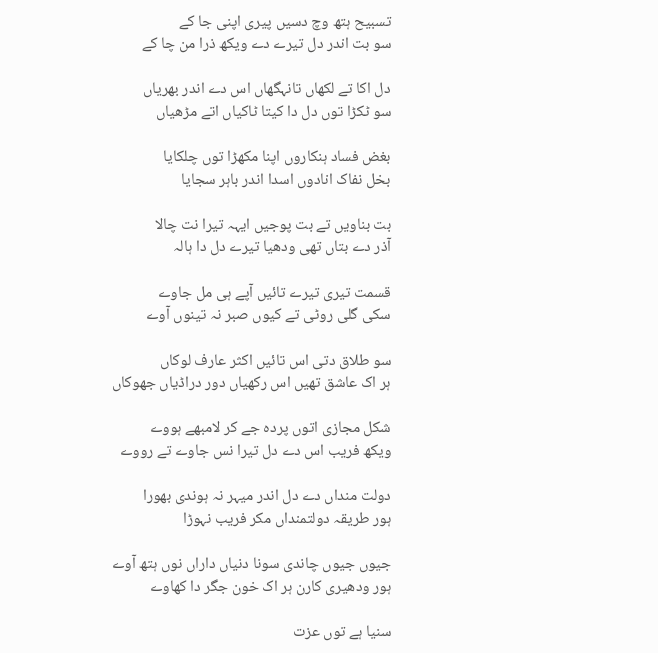تسبیح ہتھ وچ دسیں پیری اپنی جا کے
سو بت اندر دل تیرے دے ویکھ ذرا من چا کے

دل اکا تے لکھاں تانہگھاں اس دے اندر بھریاں
سو ٹکڑا توں دل دا کیتا ٹاکیاں اتے مڑھیاں

بغض فساد ہنکاروں اپنا مکھڑا توں چلکایا
بخل نفاک انادوں اسدا اندر باہر سجایا

بت بناویں تے بت پوجیں ایہہ تیرا نت چالا
آذر دے بتاں تھی ودھیا تیرے دل دا ہالہ

قسمت تیری تیرے تائیں آپے ہی مل جاوے
سکی گلی روٹی تے کیوں صبر نہ تینوں آوے

سو طلاق دتی اس تائیں اکثر عارف لوکاں
ہر اک عاشق تھیں اس رکھیاں دور دراڈیاں جھوکاں

شکل مجازی اتوں پردہ جے کر لامبھے ہووے
ویکھ فریب اس دے دل تیرا نس جاوے تے رووے

دولت منداں دے دل اندر میہر نہ ہوندی بھورا
ہور طریقہ دولتمنداں مکر فریب نہوڑا

جیوں جیوں چاندی سونا دنیاں داراں نوں ہتھ آوے
ہور ودھیری کارن ہر اک خون جگر دا کھاوے

سنیا ہے توں عزت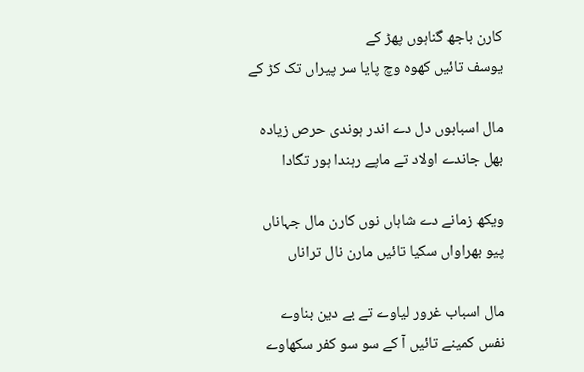کارن باجھ گناہوں پھڑ کے
یوسف تائیں کھوہ وچ پایا سر پیراں تک کڑ کے

مال اسبابوں دل دے اندر ہوندی حرص زیادہ
بھل جاندے اولاد تے ماپے رہندا ہور تگادا

ویکھ زمانے دے شاہاں نوں کارن مال جہاناں
پیو بھراواں سکیا تائیں مارن نال تراناں

مال اسباب غرور لیاوے تے بے دین بناوے
نفس کمینے تائیں آ کے سو سو کفر سکھاوے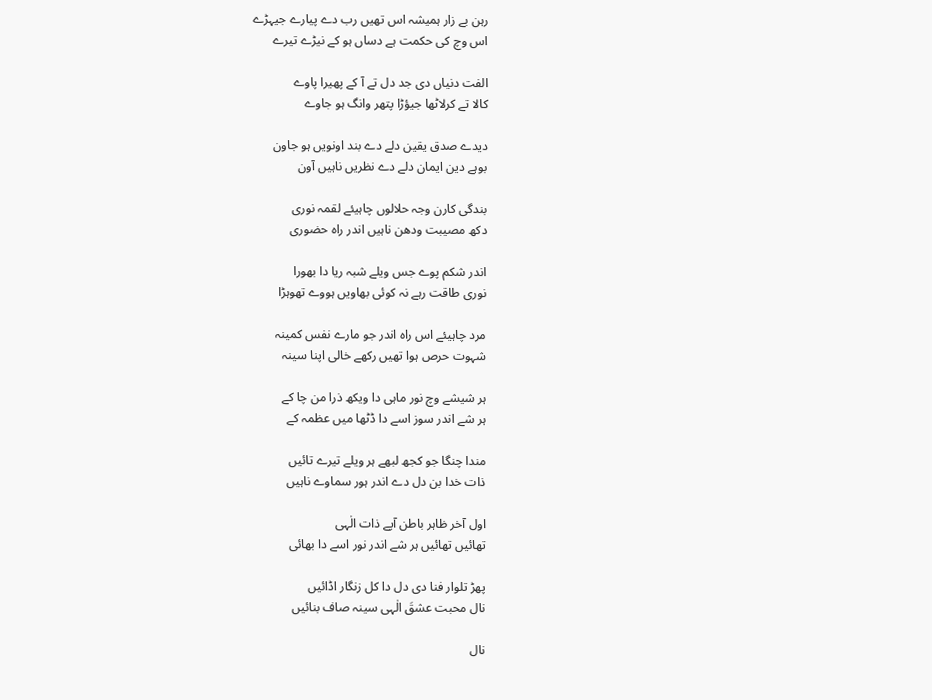رہن بے زار ہمیشہ اس تھیں رب دے پیارے جیہڑے
اس وچ کی حکمت ہے دساں ہو کے نیڑے تیرے

الفت دنیاں دی جد دل تے آ کے پھیرا پاوے
کالا تے کرلاٹھا جیؤڑا پتھر وانگ ہو جاوے

دیدے صدق یقین دلے دے بند اونویں ہو جاون
بوہے دین ایمان دلے دے نظریں ناہیں آون

بندگی کارن وجہ حلالوں چاہیئے لقمہ نوری
دکھ مصیبت ودھن ناہیں اندر راہ حضوری

اندر شکم پوے جس ویلے شبہ ریا دا بھورا
نوری طاقت رہے نہ کوئی بھاویں ہووے تھوہڑا

مرد چاہیئے اس راہ اندر جو مارے نفس کمینہ
شہوت حرص ہوا تھیں رکھے خالی اپنا سینہ

ہر شیشے وچ نور ماہی دا ویکھ ذرا من چا کے
ہر شے اندر سوز اسے دا ڈٹھا میں عظمہ کے

مندا چنگا جو کجھ لبھے ہر ویلے تیرے تائیں
ذات خدا بن دل دے اندر ہور سماوے ناہیں

اول آخر ظاہر باطن آپے ذات الٰہی
تھائیں تھائیں ہر شے اندر نور اسے دا بھائی

پھڑ تلوار فنا دی دل دا کل زنگار اڈائیں
نال محبت عشقَ الٰہی سینہ صاف بنائیں

نال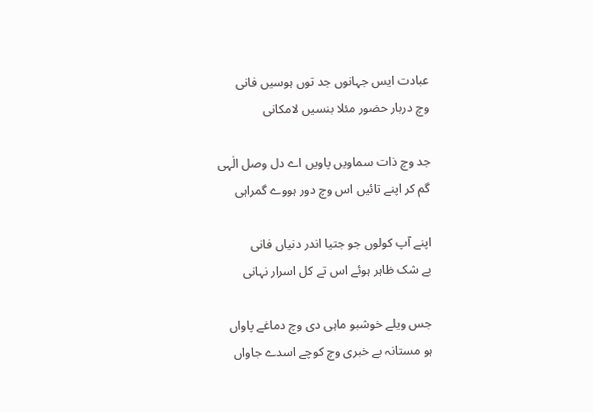عبادت ایس جہانوں جد توں ہوسیں فانی
وچ دربار حضور مئلا بنسیں لامکانی

جد وچ ذات سماویں پاویں اے دل وصل الٰہی
گم کر اپنے تائیں اس وچ دور ہووے گمراہی

اپنے آپ کولوں جو جتیا اندر دنیاں فانی
بے شک ظاہر ہوئے اس تے کل اسرار نہانی

جس ویلے خوشبو ماہی دی وچ دماغے پاواں
ہو مستانہ بے خبری وچ کوچے اسدے جاواں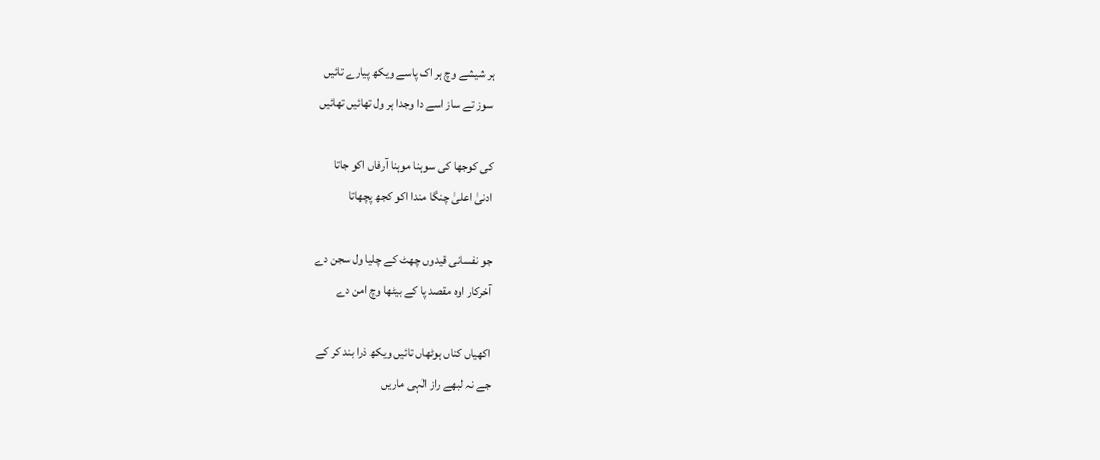ہر شیشے وچ ہر اک پاسے ویکھ پیارے تائیں
سوز تے ساز اسے دا وجدا ہر ول تھائیں تھائیں

کی کوجھا کی سوہنا موہنا آرفاں اکو جاتا
ادنیٰ اعلیٰ چنگا مندا اکو کجھ پچھاتا

جو نفسانی قیدوں چھٹ کے چلیا ول سجن دے
آخرکار اوہ مقصد پا کے بیٹھا وچ امن دے

اکھیاں کناں ہوٹھاں تائیں ویکھ ذرا بند کر کے
جے نہ لبھے راز الٰہی ماریں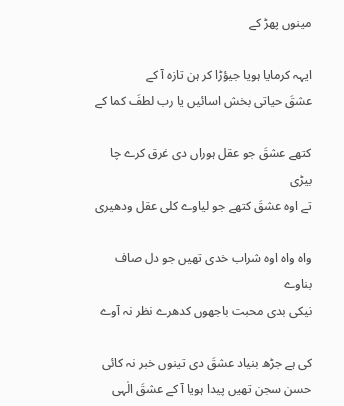مینوں پھڑ کے

ایہہ کرمایا ہویا جیؤڑا کر ہن تازہ آ کے
عشقَ حیاتی بخش اسائیں یا رب لطفَ کما کے

کتھے عشقَ جو عقل ہوراں دی غرق کرے چا بیڑی
تے اوہ عشقَ کتھے جو لیاوے کلی عقل ودھیری

واہ واہ اوہ شراب خدی تھیں جو دل صاف بناوے
نیکی بدی محبت باجھوں کدھرے نظر نہ آوے

کی ہے جڑھ بنیاد عشقَ دی تینوں خبر نہ کائی
حسن سجن تھیں پیدا ہویا آ کے عشقَ الٰہی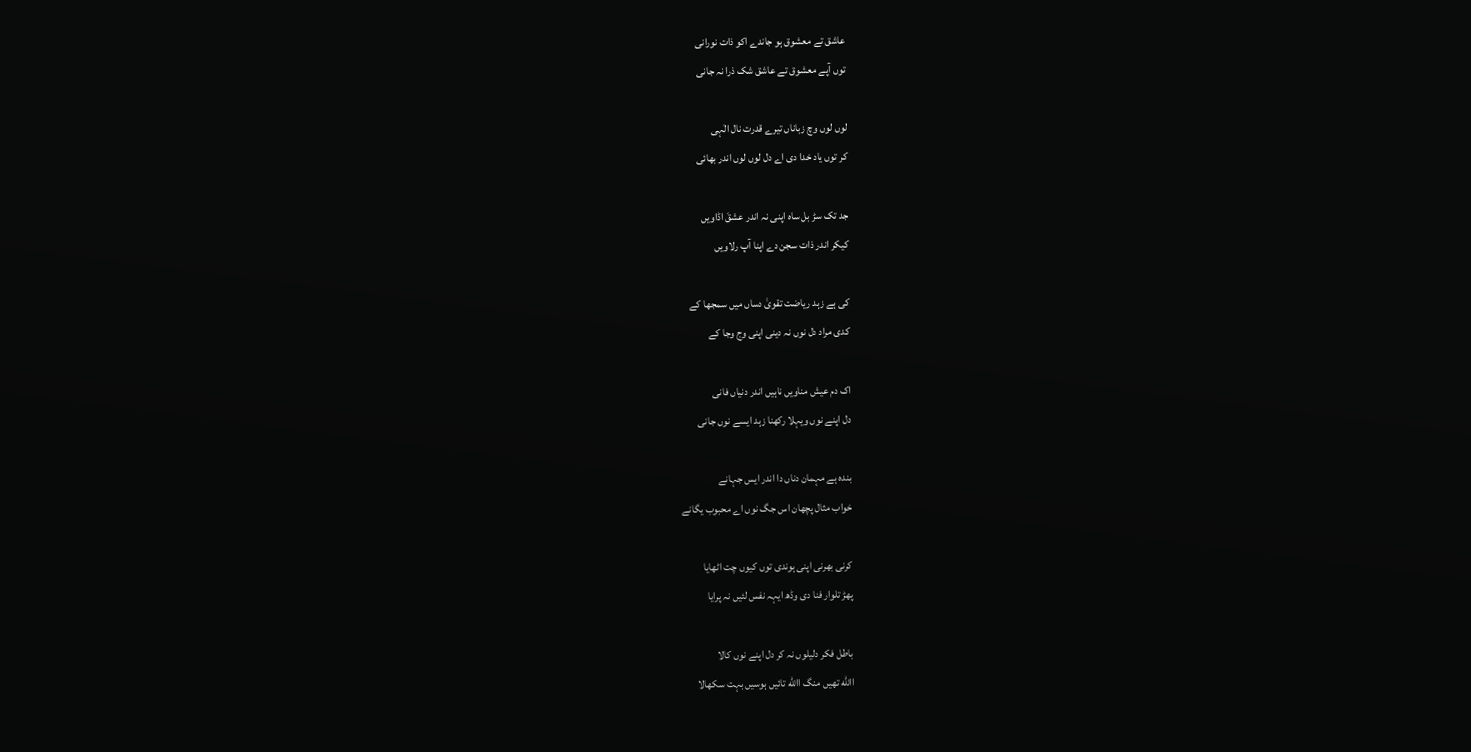عاشق تے معشوق ہو جاندے اکو ذات نورانی
توں آپے معشوق تے عاشق شک ذرا نہ جانی

لوں لوں وچ زباناں تیرے قدرت نال الٰہی
کر توں یاد خدا دی اے دل لوں لوں اندر بھائی

جد تک سڑ بل ساہ اپنی نہ اندر عشقَ اڈاویں
کیکر اندر ذات سجن دے اپنا آپ رلاویں

کی ہے زہد ریاضت تقویٰ دساں میں سمجھا کے
کدی مراد دل نوں نہ دینی اپنی وج وجا کے

اک دم عیش مناویں ناہیں اندر دنیاں فانی
دل اپنے نوں ویہلا رکھنا زہد ایسے نوں جانی

بندہ ہے مہمان دناں دا اندر ایس جہانے
خواب مثال پچھان اس جگ نوں اے محبوب یگانے

کرنی بھرنی اپنی ہوندی توں کیوں چت اٹھایا
پھڑ تلوار فنا دی وڈھ ایہہ نفس لئیں نہ پرایا

باطل فکر دلیلوں نہ کر دل اپنے نوں کالا
االله تھیں منگ االله تائیں ہوسیں بہت سکھالا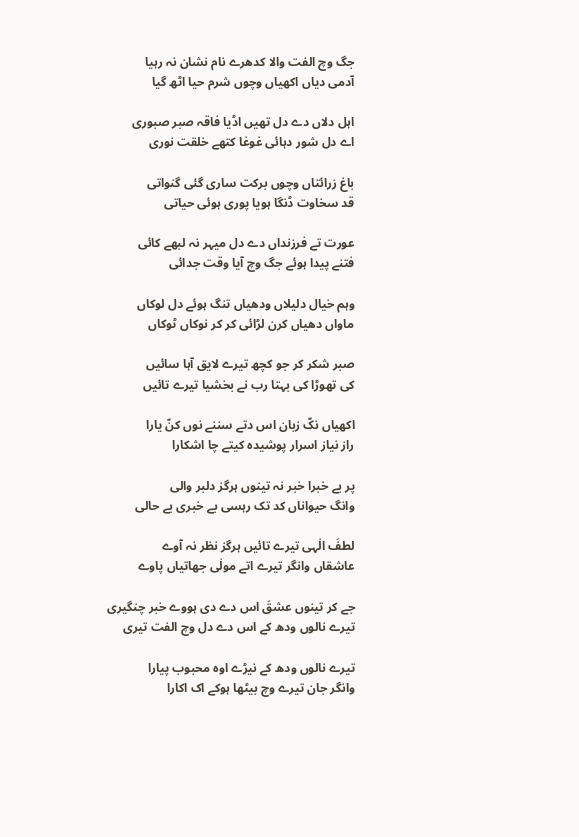جگ وچ الفت والا کدھرے نام نشان نہ رہیا
آدمی دیاں اکھیاں وچوں شرم حیا اٹھ گیا

اہل دلاں دے دل تھیں اڈیا فاقہ صبر صبوری
اے دل شور دہائی غوغا کتھے خلقت نوری

باغ زرائتاں وچوں برکت ساری گئی گنواتی
قد سخاوت ڈنگا ہویا پوری ہوئی حیاتی

عورت تے فرزنداں دے دل میہر نہ لبھے کائی
فتنے پیدا ہوئے جگ وچ آیا وقت جدائی

وہم خیال دلیلاں ودھیاں تنگ ہوئے دل لوکاں
ماواں دھیاں کرن لڑائی کر کر نوکاں ٹوکاں

صبر شکر کر جو کچھ تیرے لایق آہا سائیں
کی تھوڑا کی بہتا رب نے بخشیا تیرے تائیں

اکھیاں نکّ زبان اس دتے سننے نوں کنّ یارا
راز نیاز اسرار پوشیدہ کیتے چا اشکارا

پر بے خبرا خبر نہ تینوں ہرگز دلبر والی
وانگ حیواناں کد تک رہسی بے خبری بے حالی

لطفَ الٰہی تیرے تائیں ہرگز نظر نہ آوے
عاشقاں وانگر تیرے اتے مولٰی جھاتیاں پاوے

جے کر تینوں عشقَ اس دے دی ہووے خبر چنگیری
تیرے نالوں ودھ کے اس دے دل وچ الفت تیری

تیرے نالوں ودھ کے نیڑے اوہ محبوب پیارا
وانگر جان تیرے وچ بیٹھا ہوکے اک اکارا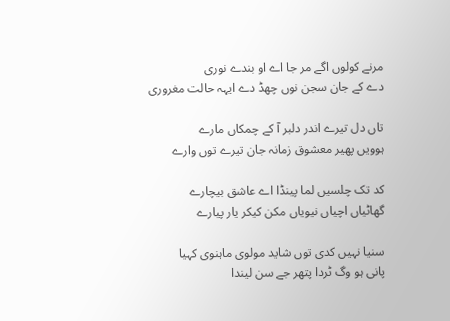مرنے کولوں اگے مر جا اے او بندے نوری
دے کے جان سجن نوں چھڈ دے ایہہ حالت مغروری

تاں دل تیرے اندر دلبر آ کے چمکاں مارے
ہوویں پھیر معشوق زمانہ جان تیرے توں وارے

کد تک چلسیں لما پینڈا اے عاشق بیچارے
گھاٹیاں اچیاں نیویاں مکن کیکر یار پیارے

سنیا نہیں کدی توں شاید مولوی ماہنوی کہیا
پانی ہو وگ ٹردا پتھر جے سن لیندا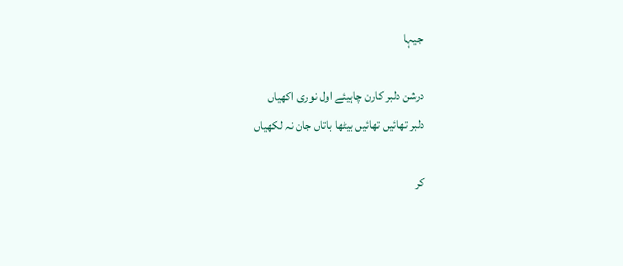جیہا

درشن دلبر کارن چاہیئے اول نوری اکھیاں
دلبر تھائیں تھائیں بیٹھا باتاں جان نہ لکھیاں

کر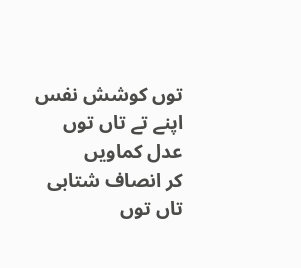توں کوشش نفس اپنے تے تاں توں عدل کماویں
کر انصاف شتابی تاں توں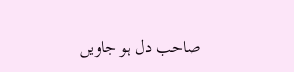صاحب دل ہو جاویں